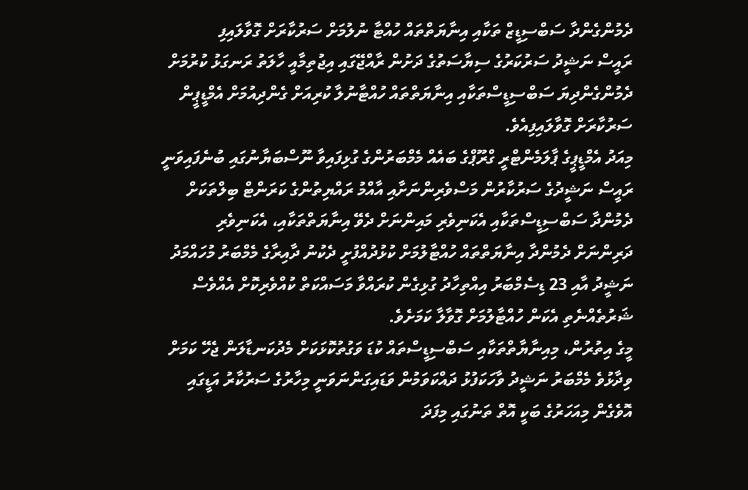ދެމުންގެންދާ ސަބްސިޑީޒް ތަކާއި އިނާޔަތްތައް ހުއްޓާ ނުލުމަށް ސަރުކާރަށް ގޮވާލައިފި
ރައީސް ނަޝީދު ސަރުކަރުގެ ސިޔާސަތުގެ ދަށުން ރާއްޖޭގައި އިޖުތިމާއީ ހާލަތު ރަނގަޅު ކުރުމަށް ދެމުންގެންދިޔަ ސަބްސިޑީސްތަކާއި އިނާޔަތްތައް ހުއްޓާނުލާ ކުރިއަށް ގެންދިއުމަށް އެމްޑީޕީން ސަރުކާރަށް ގޮވާލައިފިއެވެ.
މިއަދު އެމްޑީޕީގެ ޕާލަމެންޓްރީ ގްރޫޕްގެ ބައެއް މެމްބަރުންގެ ގުޅިފައިވާ ނޫސްބަޔާނުގައި ބުނެފައިވަނީ ރައީސް ނަޝީދުގެ ސަރުކާރުން މަސްވެރިންނަށާއި އާއްމު ރައްޔިތުންގެ ކަރަންޓް ބިލްތަކަށް ދެމުންދާ ސަބްސިޑީސްތަކާއި އެކަނިވެރި މައިންނަށް ދެވޭ އިނާޔަތްތަކާއި، އެކަނިވެރި ދަރިންނަށް ދެމުންދާ އިނާޔަތްތައް ހުއްޓާލުމަށް ކުޅުދުއްފުށީ ދެކުނު ދާއިރާގެ މެމްބަރު މުހައްމަދު ނަޝީދު އާއި 23 ޑިސެމްބަރު އިއްތިހާދު ގުޅިގެން ކުރައްވާ މަސައްކަތް ކުއްވެރިކޮށް އެއްވެސް ޝަރުތެއްނެތި އެކަން ހުއްޓާލުމަށް ގޮވާލާ ކަމަށެވެ.
މީގެ އިތުރުން، މިއިނާޔާތްތަކާއި ސަބްސިޑީސްތައް ކުޑަ ވަގުތުކޮޅަކަށް މެދުކަނޑާލަން ޖެހޭ ކަމަށް ވިދާޅުވެ މެމްބަރު ނަޝީދު ވާހަކަފުޅު ދައްކަވަމުން ވަޑައިގަންނަވަނީ މިހާރުގެ ސަރުކާރު އަޑީގައި އޮވެގެން މިއަހަރުގެ ބަކީ އޮތް ތަނުގައި މިފަދަ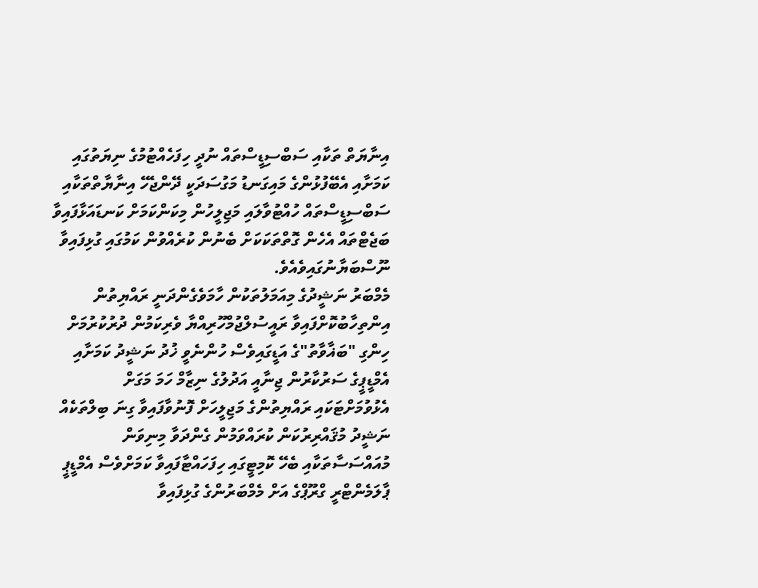އިނާޔަތް ތަކާއި ސަބްސިޑީސްތައް ނުދީ ހިފަހެއްޓުމުގެ ނިޔަތުގައި ކަމަށާއި އެބޭފުޅުންގެ މައިގަނޑު މަގުސަދަކީ ދޭންޖެހޭ އިނާޔާތްތަކާއި ސަބްސިޑީސްތައް ހުއްޓުވާލައި މަޖިލީހުން މިކަންކަމަށް ކަނޑައަޅާފައިވާ ބަޖެޓްތައް އެހެން ގޮތްތަކަކަށް ބެނުން ކުރެއްވުން ކަމުގައި ގުޅިފައިވާ ނޫސްބަޔާނުގައިވެއެވެ.
މެމްބަރު ނަޝީދުގެ މިއަމަލުތަކުން ހާމަވެގެންދަނީ ރައްޔިތުން އިންތިހާބުކޮށްފައިވާ ރައީސުލްޖުމްހޫރިއްޔާ ވެރިކަމުން ދުރުކުރުމަށް ހިންގި "ބަޣާވާތު"ގެ އަޑީގައިވެސް ހުންނެވީ ޚުދު ނަޝީދު ކަމަށާއި އެމްޑީޕީގެ ސަރުކާރުން ޖިނާއީ އަދުލުގެ ނިޒާމް ހަމަ މަގަށް އެޅުވުމަށްޓަކައި ރައްޔިތުންގެ މަޖިލީހަށް ފޮނުވާފައިވާ ގިނަ ބިލްތަކެއް ނަޝީދު މުޤައްރިރުކަން ކުރައްވަމުން ގެންދަވާ މިނިވަން މުއައްސަސާތަކާއި ބެހޭ ކޮމިޓީގައި ހިފަހައްޓާފައިވާ ކަމަށްވެސް އެމްޑީޕީ ޕާލަމެންޓްރީ ގްރޫޕްގެ އަށް މެމްބަރުންގެ ގުޅިފައިވާ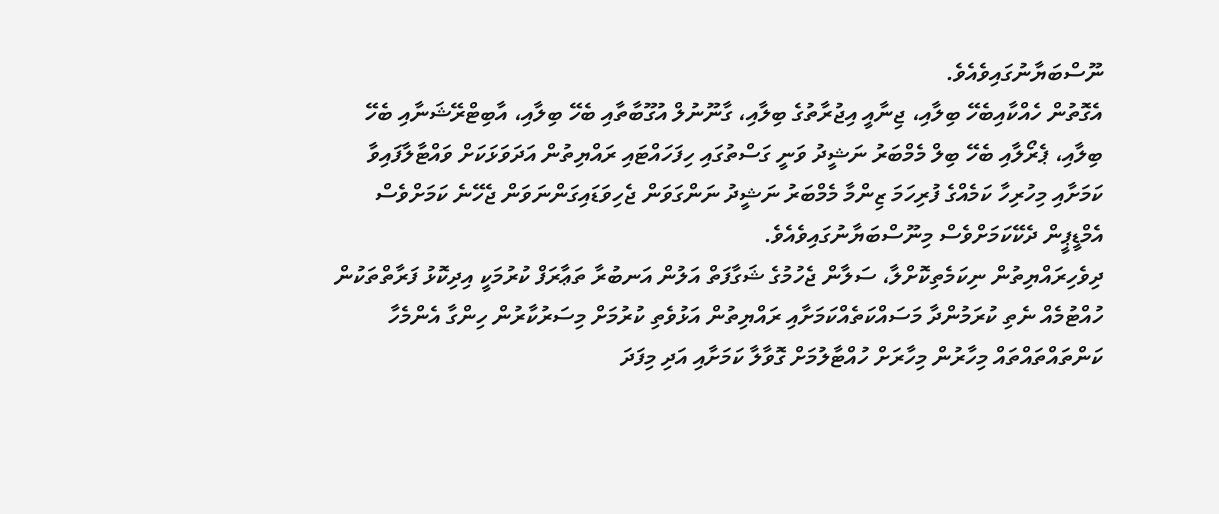ނޫސްބަޔާނުގައިވެއެވެ.
އެގޮތުން ހެއްކާއިބެހޭ ބިލާއި، ޖިނާއީ އިޖުރާތުގެ ބިލާއި، ގާނޫނުލް އުގޫބާތާއި ބެހޭ ބިލާއި، އާބިޓްރޭޝަނާއި ބެހޭ ބިލާއި، ޕެރޯލާއި ބެހޭ ބިލް މެމްބަރު ނަޝީދު ވަނީ ގަސްތުގައި ހިފަހައްޓައި ރައްޔިތުން އަދަވަޅަކަށް ވައްޓާލާފައިވާ ކަމަށާއި މިހުރިހާ ކަމެއްގެ ފުރިހަމަ ޒިންމާ މެމްބަރު ނަޝީދު ނަންގަވަން ޖެހިވަޑައިގަންނަވަން ޖެހޭނެ ކަމަށްވެސް އެމްޑީޕީން ދެކޭކަމަށްވެސް މިނޫސްބަޔާނުގައިވެއެވެ.
ދިވެހިރައްޔިތުން ނިކަމެތިކޮށްލާ، ސަލާން ޖެހުމުގެ ޝަގާފަތް އަލުން އަނބުރާ ތަޢާރަފް ކުރުމަކީ އިދިކޮޅު ފަރާތްތަކުން ހުއްޓުމެއް ނެތި ކުރަމުންދާ މަސައްކަތެއްކަމަށާއި ރައްޔިތުން އަޅުވެތި ކުރުމަށް މިސަރުކާރުން ހިންގާ އެންމެހާ ކަންތައްތައްތައް މިހާރުން މިހާރަށް ހުއްޓާލުމަށް ގޮވާލާ ކަމަށާއި އަދި މިފަދަ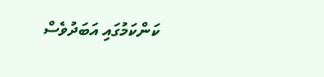ކަންކަމުގައި އަބަދުވެސް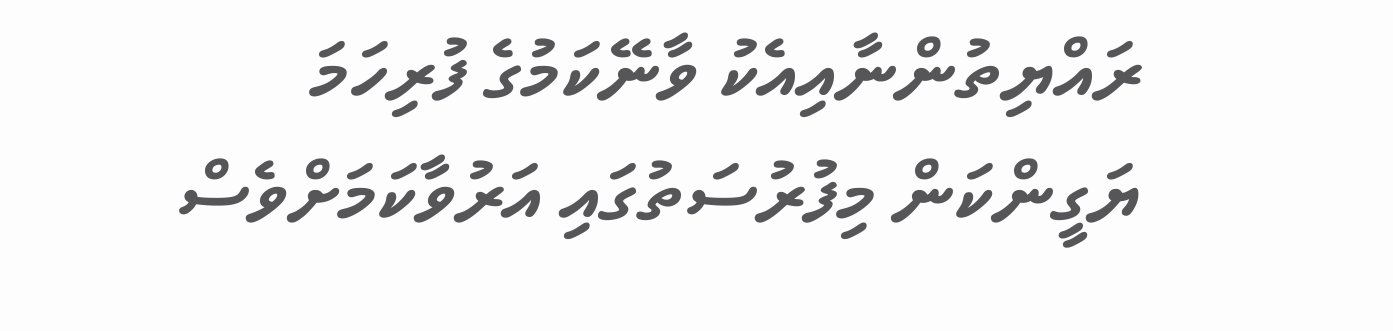ރައްޔިތުންނާއިއެކު ވާނޭކަމުގެ ފުރިހަމަ ޔަގީންކަން މިފުރުސަތުގައި އަރުވާކަމަށްވެސް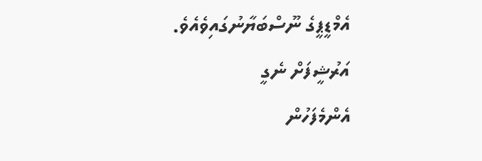އެމްޑީޕީގެ ނޫސްބަޔާނުގައިވެއެވެ.
އަރުޝީފަށް ނެގީ
އެންމެފަހުން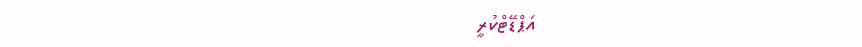އަޕްޑޭޓްކުރީ